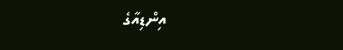އިންޑިއާގެ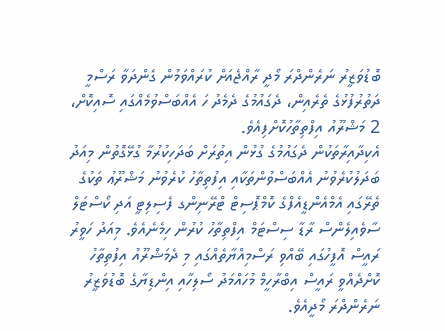ބޮޑުވަޒީރު ނަރެންދްރަ މޯދީ ރާއްޖެއަށް ކުރައްވަމުން ގެންދަވާ ރަސްމީ ދަތުރުފުޅުގެ ތެރެއިން، ދެގައުމުގެ ދެމެދު ހަ އެއްބަސްވުމެއްގައި ސޮއިކޮށް، 2 މަޝްރޫއު އިފްތިތާހުކޮށްފިއެވެ.
އެކިދާއިރާތަކުން ދެގައުމުގެ ގުޅުން އިތުރަށް ބަދަހިކުރުމާ ގުޅޭގޮތުން މިއަދު ބަދަލުކުރެވުނު އެއްބަސްވުންތަކާއި އިފުތިތާހު ކުރެވުނު މަޝްރޫޢު ތަކުގެ ތެރޭގައި އެމްއެންޑީއެފްގެ ކޮމްޕޮސިޓް ޓްރޭނިންގ ފެސިލިޓީ އަދި ކޯސްޓަލް ސާވެއިލެންސް ރާޑާ ސިސްޓަމް އިފްތިތާހު ކުރުން ހިމެނެއެވެ. މިއަދު ހަވީރު ރައީސް އޮފީހުގައި ބޭއްވި ރަސްމިއްޔާތެއްގައި މި ދެމަޝްރޫއު އިފުތިތާހު ކޮށްދެއްވީ ރައީސް އިބްރާހީމް މުހައްމަދު ސޯލިހާއި އިންޑިޔާގެ ބޮޑުވަޒީރު ނަރެންދްރަ މޯދީއެވެ.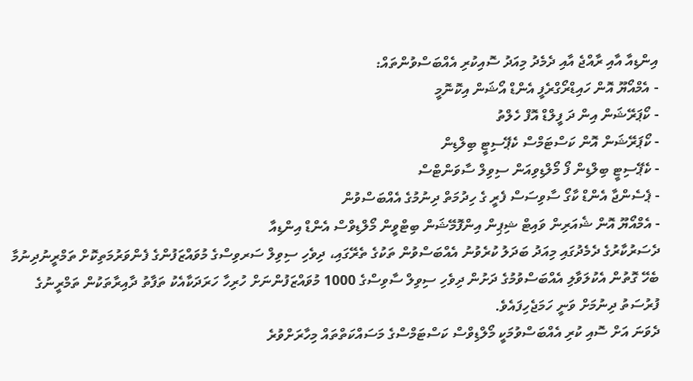އިންޑިއާ އާއި ރާއްޖެ އާއި ދެމެދު މިއަދު ސޮއިކުރި އެއްބަސްވުންތައް:
- އެމްއޯޔޫ އޮން ހައިޑްރޯގްރެފީ އެންޑް އޯޝަން އިކޮނޮމީ
- ކޯޕަރޭޝަން އިން ދަ ފީލްޑް އޮފް ހެލްތު
- ކޯޕަރޭޝަން އޮން ކަސްޓަމްސް ކެޕޭސިޓީ ބިލްޑިން
- ކެޕޭސިޓީ ބިލްޑިން ފޯ މޯލްޑިވިއަން ސިވިލް ސާވަންޓްސް
- ޕެސެންޖާ އެންޑް ކާގޯ ސާވިސަސް ފެރީ ގެ ހިދުމަތް ދިނުމުގެ އެއްބަސްވުން
- އެމްއޯޔޫ އޮން ޝެއަރިން ވައިޓް ޝިޕިން އިންފޮމޭޝަން ބިޓްވީން މޯލްޑިވްސް އެންޑް އިންޑިއާ
ދެސަރުކާރުގެ ދެމެދުގައި މިއަދު ބަދަލު ކުރެވުނު އެއްބަސްވުން ތަކުގެ ތެރޭގައި، ދިވެހި ސިވިލް ސަރވިސްގެ މުވައްޒަފުންގެ ފެންވަރުމަތިކޮށް ތަމްރީނުދިނުމާ ބެހޭ ގޮތުން އެކުލަވާލި އެއްބަސްވުމުގެ ދަށުން ދިވެހި ސިވިލް ސާވިސްގެ 1000 މުވައްޒަފުންނަށް ހުރިހާ ހަރަދަކާއެކު ތަފާތު ދާއިރާތަކުން ތަމްރީނުގެ ފުރުސަތު ދިނުމަށް ވަނީ ހަމަޖެހިފައެވެ.
ދެވަނަ އަށް ސޮއި ކުރި އެއްބަސްވުމަކީ މޯލްޑިވްސް ކަސްޓަމްސްގެ މަސައްކަތްތައް މިހާރަށްވުރެ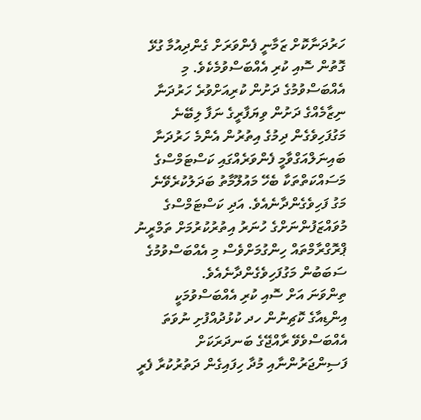ހަރުދަނާކޮށް ޒަމާނީ ފެންވަރަށް ގެންދިއުމާ ގުޅޭ ގޮތުން ސޮއި ކުރި އެއްބަސްވުމެކެވެ. މި އެއްބަސްވުމުގެ ދަށުން ކުރިއަށްވުރެ ހަރުދަނާ ނިޒާމެއްގެ ދަށުން ވިޔަފާރީގެ ނަފާ ލިބޭނެ މަގުފަހިވެގެން ދިމުގެ އިތުރުން އެންމެ ހަރުދަނާ ބައިނަލްއަގްވާމީ ފެންވަރެއްގައި ކަސްޓަމްސްގެ މަސައްކަތްތަކާ ބެހޭ މައުލޫމާތު ބަދަލުކުރެވޭނެ މަގު ފަހިވެގެންދާނެއެވެ. އަދި ކަސްޓަމްސްގެ މުވައްޒަފުންނަށްގެ ހުނަރު އިތުރުކުރުމަށް ތަމްރީނު ޕްރޮގްރާމްތައް ހިންގުމަށްވެސް މި އެއްބަސްވުމުގެ ސަބަބުން މަގުފަހިވެގެންދާނެއެވެ.
ތިންވަނަ އަށް ސޮއި ކުރި އެއްބަސްވުމަކީ އިންޑިއާގެ ކޮޗިނުން ހދ ކުޅުދުއްފުށި ނުވަތަ އެއްބަސްވެވޭ ރާއްޖޭގެ ބަނދަރަކަށް ފަސިންޖަރުންނާއި މުދާ ހިފައިގެން ދަތުރުކުރާ ފެރީ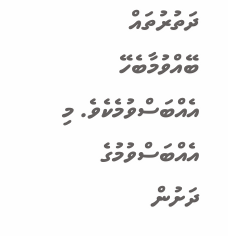ދަތުރުތައް ބޭއްވުމާބެހޭ އެއްބަސްވުމެކެވެ. މި އެއްބަސްވުމުގެ ދަށުން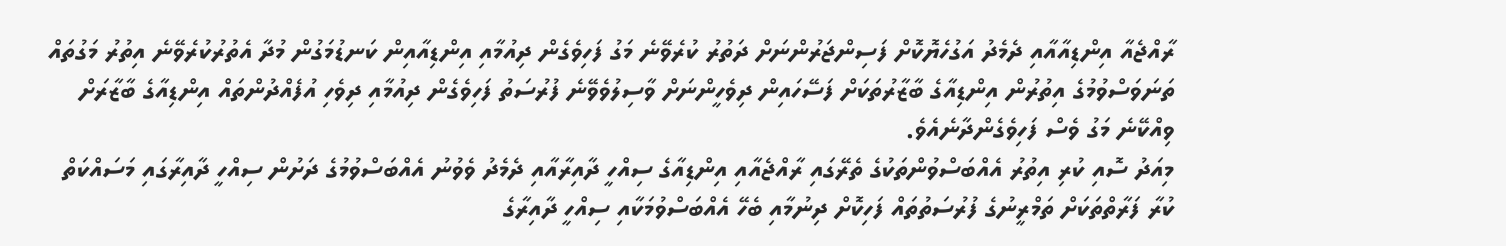ރާއްޖެއާ އިންޑިއާއާއި ދެމެދު އަގުހެޔޮކޮށް ފަސިންޖަރުންނަށް ދަތުރު ކުރެވޭނެ މަގު ފަހިވެގެން ދިއުމާއި އިންޑިއާއިން ކަނޑުމަގުން މުދާ އެތުރުކުރެވޭނެ އިތުރު މަގުތައް ތަނަވަސްވުމުގެ އިތުރުން އިންޑިއާގެ ބާޒާރުތަކަށް ފަސޭހައިން ދިވެހީންނަށް ވާސިލުވެވޭނެ ފުރުސަތު ފަހިވެގެން ދިއުމާއި ދިވެހި އުފެއްދުންތައް އިންޑިއާގެ ބާޒާރަށް ވިއްކޭނެ މަގު ވެސް ފަހިވެގެންދާނެއެވެ.
މިއަދު ސޮއި ކުރި އިތުރު އެއްބަސްވުންތަކުގެ ތެރޭގައި ރާއްޖެއާއި އިންޑިއާގެ ސިއްހީ ދާއިރާއާއި ދެމެދު ވެވުނު އެއްބަސްވުމުގެ ދަށުން ސިއްހީ ދާއިރާގައި މަސައްކަތް ކުރާ ފަރާތްތަކަށް ތަމްރީނުގެ ފުރުސަތުތައް ފަހިކޮށް ދިނުމާއި ބެހޭ އެއްބަސްވުމަކާއި ސިއްހީ ދާއިރާގެ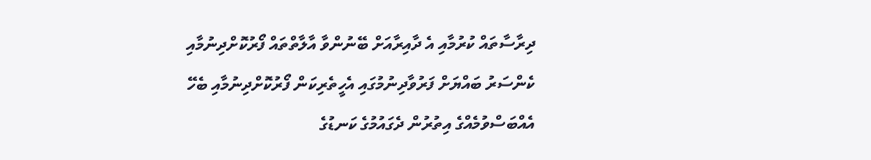ދިރާސާތައް ކުރުމާއި އެ ދާއިރާއަށް ބޭނުންވާ އާލާތްތައް ފޯރުކޮށްދިނުމާއި ކެންސަރު ބައްޔަށް ފަރުވާދިނުމުގައި އެހީތެރިކަން ފޯރުކޮށްދިނުމާއި ބެހޭ އެއްބަސްވުމެއްގެ އިތުރުން ދެގައުމުގެ ކަނޑުގެ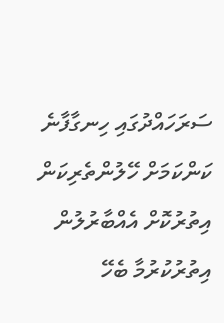ސަރަހައްދުގައި ހިނގާފާނެ ކަންކަމަށް ހޭލުންތެރިކަން އިތުރުކޮށް އެއްބާރުލުން އިތުރުކުރުމާ ބެހޭ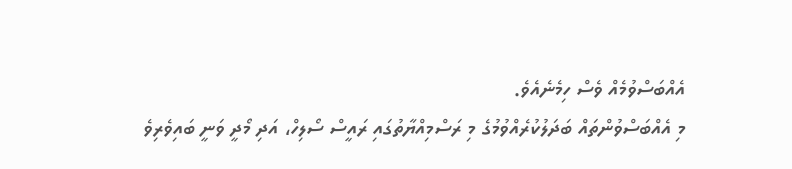އެއްބަސްވުމެއް ވެސް ހިމެނެއެވެ.
މި އެއްބަސްވުންތައް ބަދަލުކުރެއްވުމުގެ މި ރަސްމިއްޔާތުގައި ރައީސް ސޯލިހް، އަދި މޯދީ ވަނީ ބައިވެރިވެ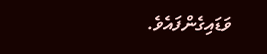ވަޑައިގެންފައެވެ.